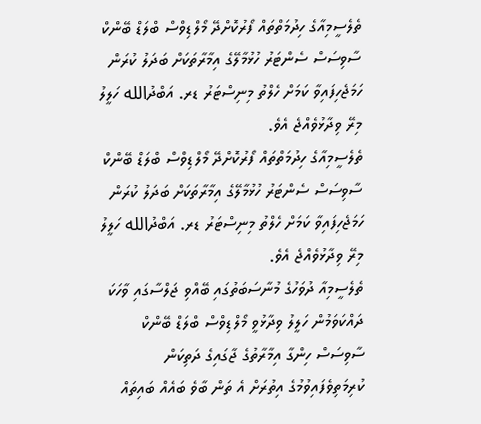ތެލެސީމިއާގެ ހިދުމަތްތައް ފޯރުކޮށްދޭ މޯލްޑިވްސް ބްލަޑް ބޭންކް ސާވިސަސް ސެންޓަރު ހުޅުމާލޭގެ އިމާރާތަކަށް ބަދަލު ކުރަން ހަމަޖެހިފައިވާ ކަމަށް ހެލްތު މިނިސްޓަރު ޑރ. އަބްދުالله ހަލީލު މިރޭ ވިދާޅުވެއްޖެ އެވެ.
ތެލެސީމިއާގެ ހިދުމަތްތައް ފޯރުކޮށްދޭ މޯލްޑިވްސް ބްލަޑް ބޭންކް ސާވިސަސް ސެންޓަރު ހުޅުމާލޭގެ އިމާރާތަކަށް ބަދަލު ކުރަން ހަމަޖެހިފައިވާ ކަމަށް ހެލްތު މިނިސްޓަރު ޑރ. އަބްދުالله ހަލީލު މިރޭ ވިދާޅުވެއްޖެ އެވެ.
ތެލެސީމިއާ ދުވަހުގެ މުނާސަބަތުގައި ބޭއްވި ޖަލްސާގައި ވާހަކަ ދައްކަވަމުން ހަލީލު ވިދާޅުވީ މޯލްޑިވްސް ބްލަޑް ބޭންކް ސާވިސަސް ހިންގާ އިމާރާތުގެ ޖާގައިގެ ދަތިކަން ކުރިމަތިވެފައިވުމުގެ އިތުރަށް އެ ތަން ބާވެ ބައެއް ބައިތައް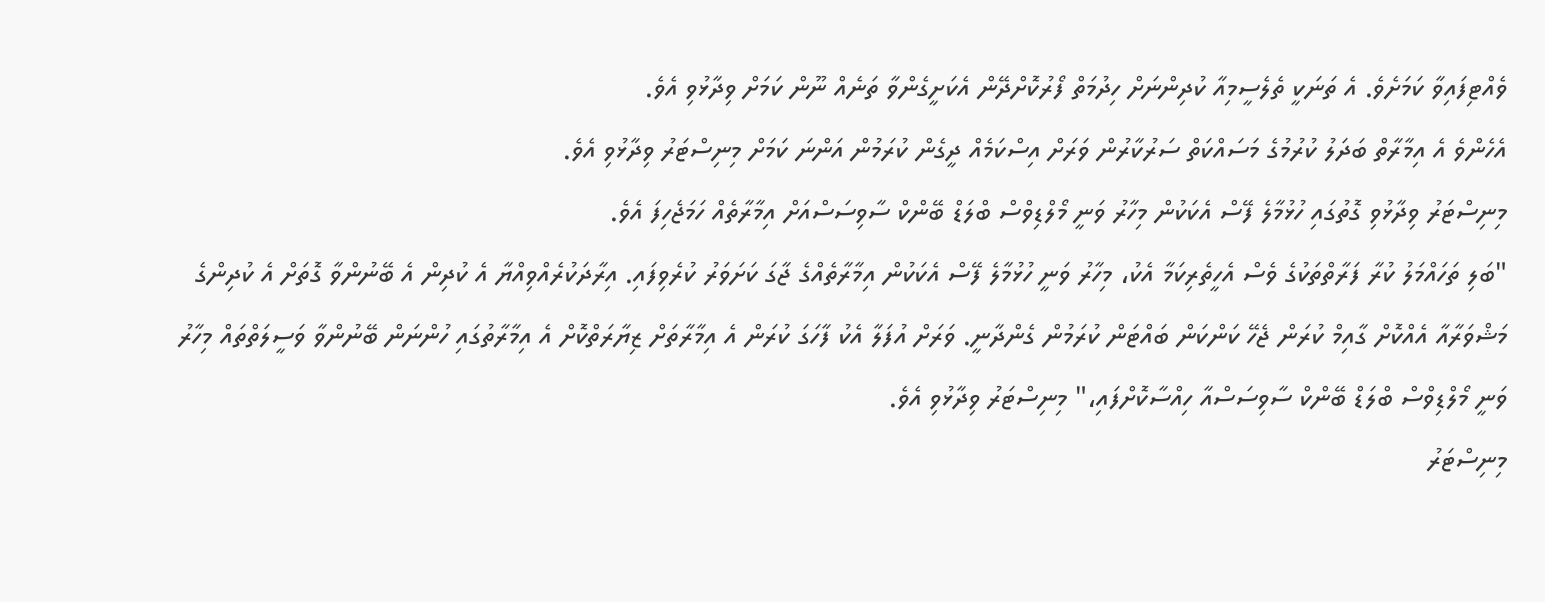ވެއްޓިފައިވާ ކަމަށެވެ. އެ ތަނަކީ ތެލެސީމިއާ ކުދިންނަށް ހިދުމަތް ފޯރުކޮށްދޭން އެކަށީގެންވާ ތަނެއް ނޫން ކަމަށް ވިދާޅުވި އެވެ.
އެހެންވެ އެ އިމާރާތް ބަދަލު ކުރުމުގެ މަސައްކަތް ސަރުކާރުން ވަރަށް އިސްކަމެއް ދީގެން ކުރަމުން އަންނަ ކަމަށް މިނިސްޓަރު ވިދާޅުވި އެވެ.
މިނިސްޓަރު ވިދާޅުވި ގޮތުގައި ހުޅުމާލެ ފޭސް އެކަކުން މިހާރު ވަނީ މޯލްޑިވްސް ބްލަޑް ބޭންކް ސާވިސަސްއަށް އިމާރާތެއް ހަމަޖެހިފަ އެވެ.
"ބަލި ތަހައްމަލު ކުރާ ފަރާތްތަކުގެ ވެސް އެހީތެރިކަމާ އެކު، މިހާރު ވަނީ ހުޅުމާލެ ފޭސް އެކަކުން އިމާރާތެއްގެ ޖާގަ ކަށަވަރު ކުރެވިފައި. އިރާދަކުރެއްވިއްޔާ އެ ކުދިން އެ ބޭނުންވާ ގޮތަށް އެ ކުދިންގެ މަޝްވަރާއާ އެއްކޮށް ގާއިމް ކުރަން ޖެހޭ ކަންކަން ބައްޓަން ކުރަމުން ގެންދާނީ. ވަރަށް އުފަލާ އެކު ފާހަގަ ކުރަން އެ އިމާރާތަށް ޒިޔާރަތްކޮށް އެ އިމާރާތުގައި ހުންނަން ބޭނުންވާ ވަސީލަތްތައް މިހާރު ވަނީ މޯލްޑިވްސް ބްލަޑް ބޭންކް ސާވިސަސްއާ ހިއްސާކޮށްފައި،" މިނިސްޓަރު ވިދާޅުވި އެވެ.
މިނިސްޓަރު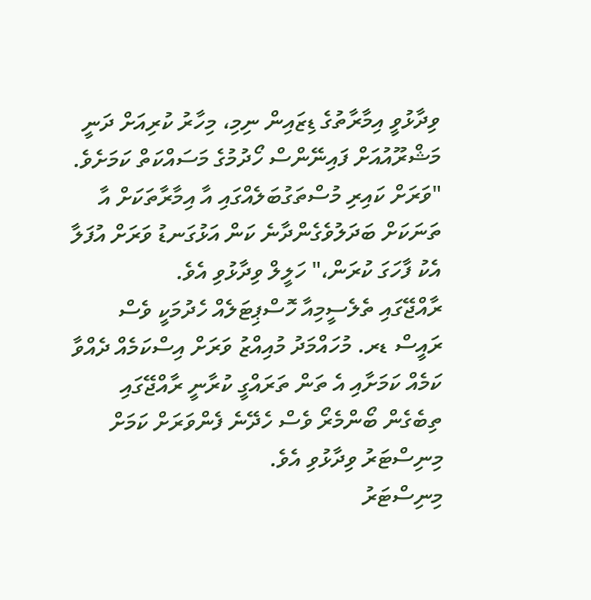ވިދާޅުވީ އިމާރާތުގެ ޑިޒައިން ނިމި، މިހާރު ކުރިއަށް ދަނީ މަޝްރޫއުއަށް ފައިނޭންސް ހޯދުމުގެ މަސައްކަތް ކަމަށެވެ.
"ވަރަށް ކައިރި މުސްތަގުބަލެއްގައި އާ އިމާރާތަކަށް އާ ތަނަކަށް ބަދަލުވެގެންދާނެ ކަން އަޅުގަނޑު ވަރަށް އުފަލާ އެކު ފާހަގަ ކުރަން،" ހަލީލް ވިދާޅުވި އެވެ.
ރާއްޖޭގައި ތެލެސީމިއާ ހޮސްޕިޓަލެއް ހެދުމަކީ ވެސް ރައީސް ޑރ. މުހައްމަދު މުއިއްޒު ވަރަށް އިސްކަމެއް ދެއްވާ ކަމެއް ކަމަށާއި އެ ތަން ތަރައްގީ ކުރާނީ ރާއްޖޭގައި ތިބެގެން ބޯންމެރޯ ވެސް ހެދޭނެ ފެންވަރަށް ކަމަށް މިނިސްޓަރު ވިދާޅުވި އެވެ.
މިނިސްޓަރު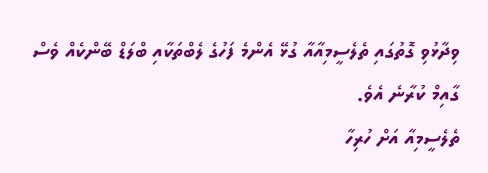ވިދާޅުވި ގޮތުގައި ތެލެސީމިއާއާ ގުޅޭ އެންމެ ފަހުގެ ލެބްތަކާއި ބްލަޑް ބޭންކެއް ވެސް ގާއިމް ކުރާނެ އެވެ.
ތެލެސީމިއާ އަށް ހުރިހާ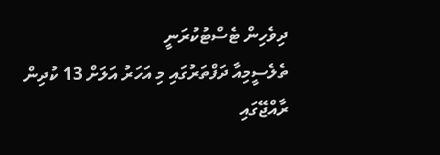ދިވެހިން ޓެސްޓުކުރަނީ
ތެލެސީމިއާ ދަފްތަރުގައި މި އަހަރު އަލަށް 13 ކުދިން
ރާއްޖޭގައި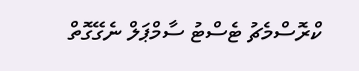ކްރޮސްމެޗު ޓެސްޓު ސާމްޕަލް ނެގޭގޮތް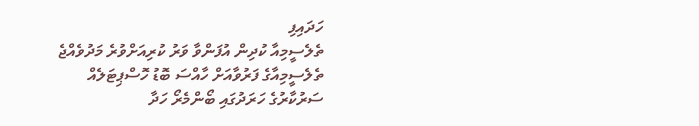ހަދައިފި
ތެލެސީމިއާ ކުދިން އުފަންވާ ވަރު ކުރިއަށްވުރެ މަދުވެއްޖެ
ތެލެސީމިއާގެ ފަރުވާއަށް ހާއްސަ ބޮޑު ހޮސްޕިޓަލެއް
ސަރުކާރުގެ ހަރަދުގައި ބޯންމެރޯ ހަދާ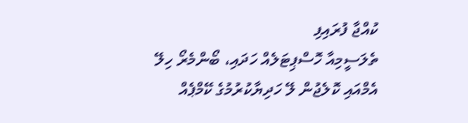ކުއްޖާ ފުރައިފި
ތެލަސީމިއާ ހޮސްޕިޓަލެއް ހަދައި، ބޯންމެރޯ ހިލޭ
އެމްއައި ކޮލެޖުން ލޭ ހަދިޔާކުރުމުގެ ކޭމްޕެއް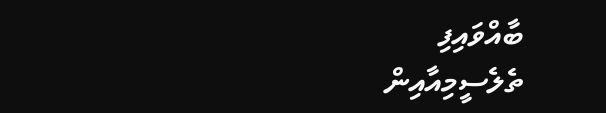ބާއްވައިފި
ތެލެސީމިއާއިން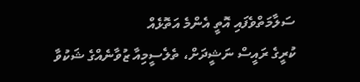ސަލާމަތްވެފައި އޮތީ އެންމެ އަތޮޅެއް
ކުރީގެ ރައީސް ނަޝީދަށް، ތެލެސީމިއާ ޒުވާނެއްގެ ޝަކުވާ